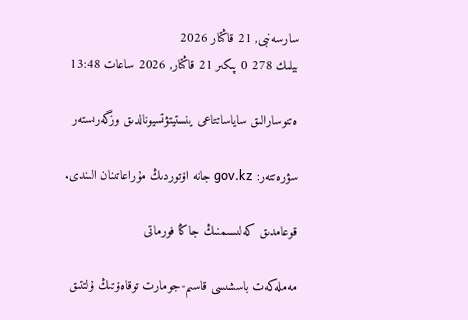سارسەنبى, 21 قاڭتار 2026
بيلىك 278 0 پىكىر 21 قاڭتار, 2026 ساعات 13:48

ەتنوسارالىق ساياساتتاعى ينستيتۋتسيونالدىق وزگەرىستەر

سۋرەتتەر: gov.kz جانە اۆتوردىڭ مۇراعاتىنان الىندى.

قوعامدىق كەلىسىمنىڭ جاڭا فورماتى

مەملەكەت باسشىسى قاسىم-جومارت توقاەۆتىڭ ۇلتتىق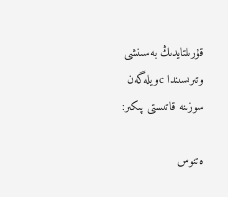قۇرىلتايدىڭ بەسىنشى وتىرىسىندا cويلەگەن سوزىنە قاتىستى پىكىر:

ەتنوس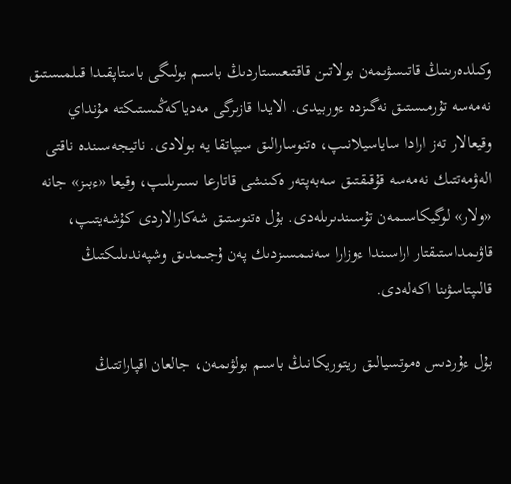وكىلدەرىنىڭ قاتىسۋىمەن بولاتىن قاقتىعىستاردىڭ باسىم بولىگى باستاپقىدا قىلمىستىق نەمەسە تۇرمىستىق نەگىزدە ءوربيدى. الايدا قازىرگى مەدياكەڭىستىكتە مۇنداي وقيعالار تەز ارادا ساياسيلانىپ، ەتنوسارالىق سيپاتقا يە بولادى. ناتيجەسىندە ناقتى الەۋمەتتىك نەمەسە قۇقىقتىق سەبەپتەر ەكىنشى قاتارعا ىسىرىلىپ، وقيعا «ءبىز» جانە «ولار» لوگيكاسىمەن تۇسىندىرىلەدى. بۇل ەتنوستىق شەكارالاردى كۇشەيتىپ، قاۋىمداستىقتار اراسىندا ءوزارا سەنىمسىزدىك پەن ۇجىمدىق وشپەندىلىكتىڭ قالىپتاسۋىنا اكەلەدى.

بۇل ءۇردىس ەموتسيالىق ريتوريكانىڭ باسىم بولۋىمەن، جالعان اقپاراتتىڭ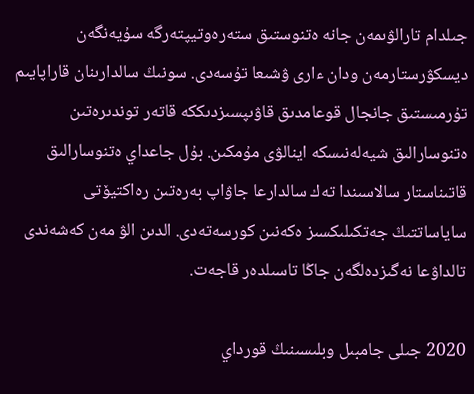جىلدام تارالۋىمەن جانە ەتنوستىق ستەرەوتيپتەرگە سۇيەنگەن ديسكۋرستارمەن ودان ءارى ۋشىعا تۇسەدى. سونىڭ سالدارىنان قاراپايىم تۇرمىستىق جانجال قوعامدىق قاۋىپسىزدىككە قاتەر توندىرەتىن ەتنوسارالىق شيەلەنىسكە اينالۋى مۇمكىن. بۇل جاعداي ەتنوسارالىق قاتىناستار سالاسىندا تەك سالدارعا جاۋاپ بەرەتىن رەاكتيۆتى ساياساتتىڭ جەتكىلىكسىز ەكەنىن كورسەتەدى. الدىن الۋ مەن كەشەندى تالداۋعا نەگىزدەلگەن جاڭا تاسىلدەر قاجەت.

2020 جىلى جامبىل وبلىسىنىڭ قورداي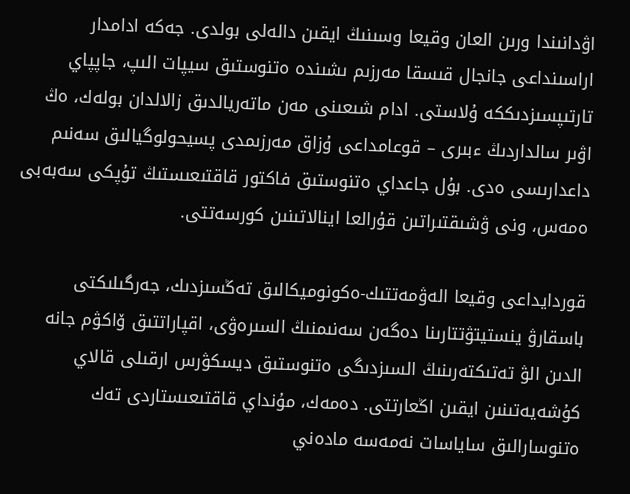اۋدانىندا ورىن العان وقيعا وسىنىڭ ايقىن دالەلى بولدى. جەكە ادامدار اراسىنداعى جانجال قىسقا مەرزىم ىشىندە ەتنوستىق سيپات الىپ، جاپپاي تارتىپسىزدىككە ۇلاستى. ادام شىعىنى مەن ماتەريالدىق زالالدان بولەك، ەڭ اۋىر سالداردىڭ ءبىرى – قوعامداعى ۇزاق مەرزىمدى پسيحولوگيالىق سەنىم داعدارىسى ەدى. بۇل جاعداي ەتنوستىق فاكتور قاقتىعىستىڭ تۇپكى سەبەبى ەمەس، ونى ۋشىقتىراتىن قۇرالعا اينالاتىنىن كورسەتتى.

قوردايداعى وقيعا الەۋمەتتىك-ەكونوميكالىق تەڭسىزدىك، جەرگىلىكتى باسقارۋ ينستيتۋتتارىنا دەگەن سەنىمنىڭ السىرەۋى، اقپاراتتىق ۆاكۋم جانە الدىن الۋ تەتىكتەرىنىڭ السىزدىگى ەتنوستىق ديسكۋرس ارقىلى قالاي كۇشەيەتىنىن ايقىن اڭعارتتى. دەمەك، مۇنداي قاقتىعىستاردى تەك ەتنوسارالىق ساياسات نەمەسە مادەني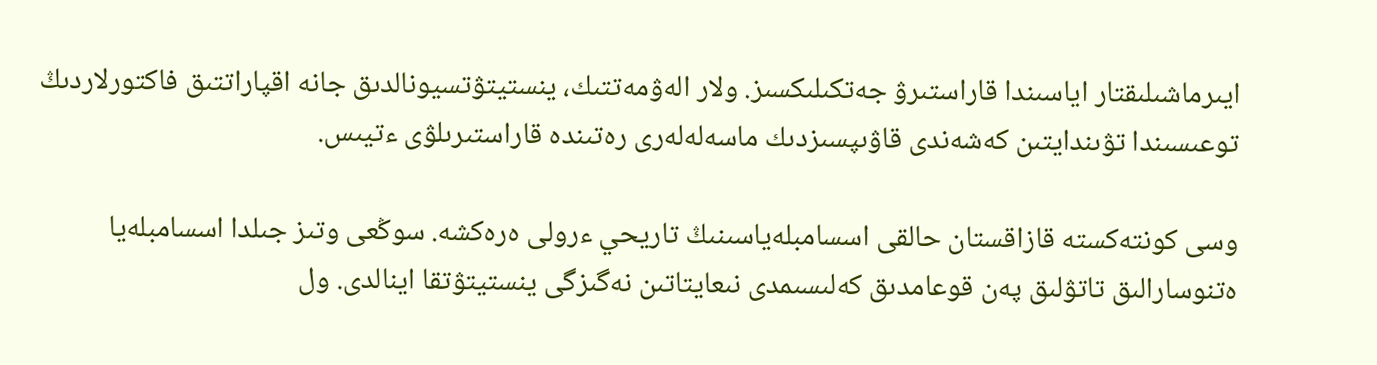ايىرماشىلىقتار اياسىندا قاراستىرۋ جەتكىلىكسىز. ولار الەۋمەتتىك، ينستيتۋتسيونالدىق جانە اقپاراتتىق فاكتورلاردىڭ توعىسىندا تۋىندايتىن كەشەندى قاۋىپسىزدىك ماسەلەلەرى رەتىندە قاراستىرىلۋى ءتيىس.

وسى كونتەكستە قازاقستان حالقى اسسامبلەياسىنىڭ تاريحي ءرولى ەرەكشە. سوڭعى وتىز جىلدا اسسامبلەيا ەتنوسارالىق تاتۋلىق پەن قوعامدىق كەلىسىمدى نىعايتاتىن نەگىزگى ينستيتۋتقا اينالدى. ول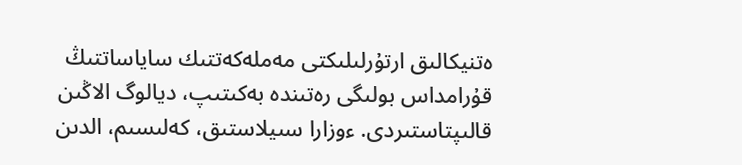ەتنيكالىق ارتۇرلىلىكتى مەملەكەتتىك ساياساتتىڭ قۇرامداس بولىگى رەتىندە بەكىتىپ، ديالوگ الاڭىن قالىپتاستىردى. ءوزارا سىيلاستىق، كەلىسىم، الدىن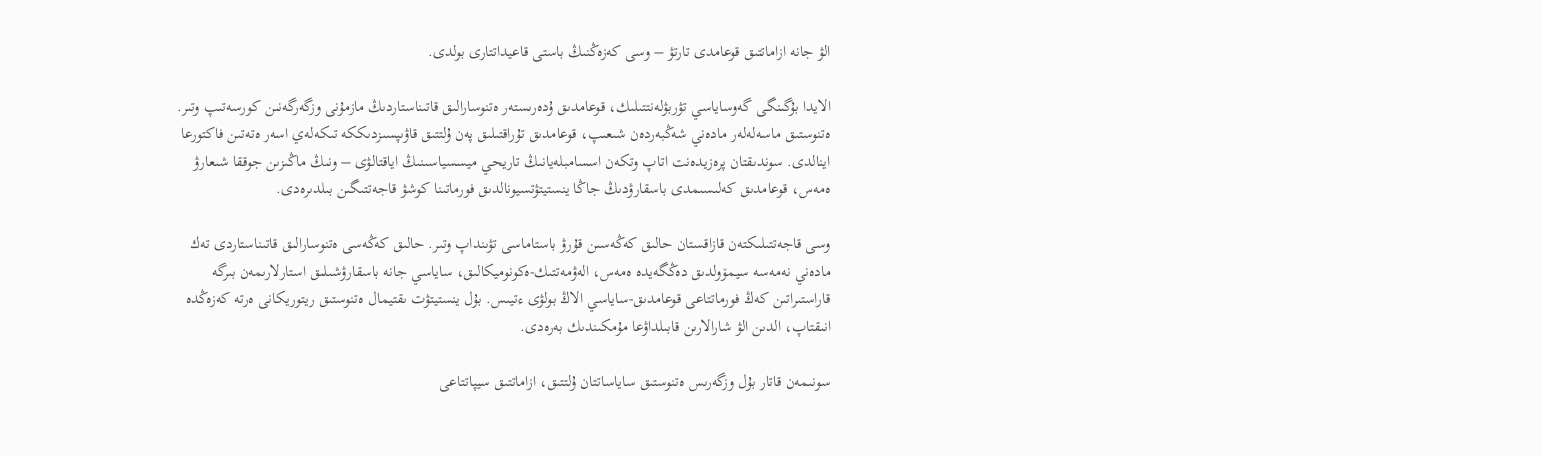الۋ جانە ازاماتتىق قوعامدى تارتۋ – وسى كەزەڭنىڭ باستى قاعيداتتارى بولدى.

الايدا بۇگىنگى گەوساياسي تۋربۋلەنتتىلىك، قوعامدىق ۇدەرىستەر ەتنوسارالىق قاتىناستاردىڭ مازمۇنى وزگەرگەنىن كورسەتىپ وتىر. ەتنوستىق ماسەلەلەر مادەني شەڭبەردەن شىعىپ، قوعامدىق تۇراقتىلىق پەن ۇلتتىق قاۋىپسىزدىككە تىكەلەي اسەر ەتەتىن فاكتورعا اينالدى. سوندىقتان پرەزيدەنت اتاپ وتكەن اسسامبلەيانىڭ تاريحي ميسسياسىنىڭ اياقتالۋى – ونىڭ ماڭىزىن جوققا شىعارۋ ەمەس، قوعامدىق كەلىسىمدى باسقارۋدىڭ جاڭا ينستيتۋتسيونالدىق فورماتىنا كوشۋ قاجەتتىگىن بىلدىرەدى.

وسى قاجەتتىلىكتەن قازاقستان حالىق كەڭەسىن قۇرۋ باستاماسى تۋىنداپ وتىر. حالىق كەڭەسى ەتنوسارالىق قاتىناستاردى تەك مادەني نەمەسە سيمۆولدىق دەڭگەيدە ەمەس، الەۋمەتتىك-ەكونوميكالىق، ساياسي جانە باسقارۋشىلىق استارلارىمەن بىرگە قاراستىراتىن كەڭ فورماتتاعى قوعامدىق-ساياسي الاڭ بولۋى ءتيىس. بۇل ينستيتۋت ىقتيمال ەتنوستىق ريتوريكانى ەرتە كەزەڭدە انىقتاپ، الدىن الۋ شارالارىن قابىلداۋعا مۇمكىندىك بەرەدى.

سونىمەن قاتار بۇل وزگەرىس ەتنوستىق ساياساتتان ۇلتتىق، ازاماتتىق سيپاتتاعى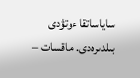ساياساتقا ءوتۋدى بىلدىرەدى. ماقسات –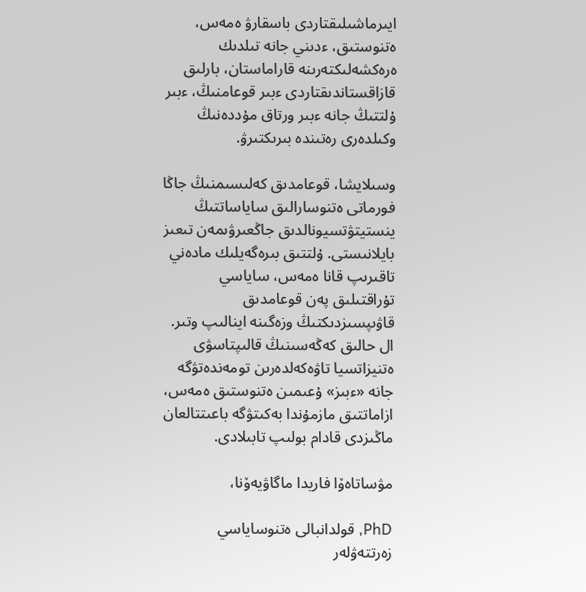ايىرماشىلىقتاردى باسقارۋ ەمەس، ەتنوستىق، ءدىني جانە تىلدىك ەرەكشەلىكتەرىنە قاراماستان، بارلىق قازاقستاندىقتاردى ءبىر قوعامنىڭ، ءبىر ۇلتتىڭ جانە ءبىر ورتاق مۇددەنىڭ وكىلدەرى رەتىندە بىرىكتىرۋ.

وسىلايشا، قوعامدىق كەلىسىمنىڭ جاڭا فورماتى ەتنوسارالىق ساياساتتىڭ ينستيتۋتسيونالدىق جاڭعىرۋىمەن تىعىز بايلانىستى. ۇلتتىق بىرەگەيلىك مادەني تاقىرىپ قانا ەمەس، ساياسي تۇراقتىلىق پەن قوعامدىق قاۋىپسىزدىكتىڭ وزەگىنە اينالىپ وتىر. ال حالىق كەڭەسىنىڭ قالىپتاسۋى ەتنيزاتسيا تاۋەكەلدەرىن تومەندەتۋگە جانە «ءبىز» ۇعىمىن ەتنوستىق ەمەس، ازاماتتىق مازمۇندا بەكىتۋگە باعىتتالعان ماڭىزدى قادام بولىپ تابىلادى.

مۋساتاەۆا فاريدا ماگاۋيەۆنا،

PhD, قولدانبالى ەتنوساياسي زەرتتەۋلەر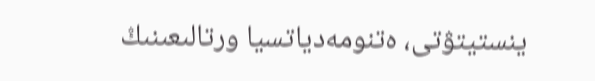ينستيتۋتى، ەتنومەدياتسيا ورتالىعىنىڭ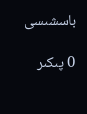باسشىسى

0 پىكىر